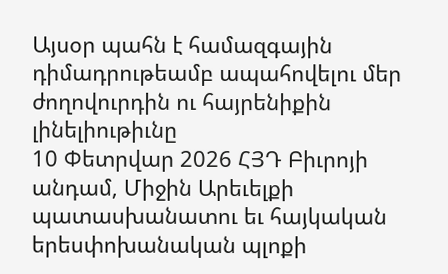Այսօր պահն է համազգային դիմադրութեամբ ապահովելու մեր ժողովուրդին ու հայրենիքին լինելիութիւնը
10 Փետրվար 2026 ՀՅԴ Բիւրոյի անդամ, Միջին Արեւելքի պատասխանատու եւ հայկական երեսփոխանական պլոքի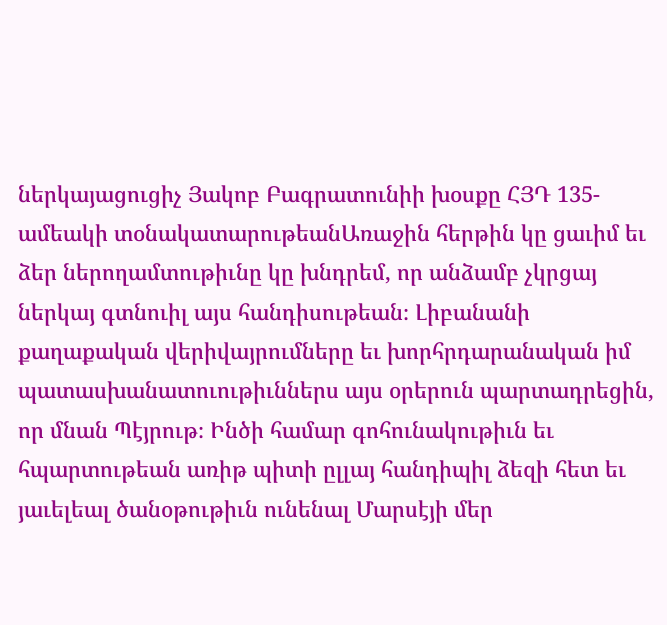ներկայացուցիչ Յակոբ Բագրատունիի խօսքը ՀՅԴ 135-ամեակի տօնակատարութեանԱռաջին հերթին կը ցաւիմ եւ ձեր ներողամտութիւնը կը խնդրեմ, որ անձամբ չկրցայ ներկայ գտնուիլ այս հանդիսութեան։ Լիբանանի քաղաքական վերիվայրումները եւ խորհրդարանական իմ պատասխանատուութիւններս այս օրերուն պարտադրեցին, որ մնան Պէյրութ։ Ինծի համար գոհունակութիւն եւ հպարտութեան առիթ պիտի ըլլայ հանդիպիլ ձեզի հետ եւ յաւելեալ ծանօթութիւն ունենալ Մարսէյի մեր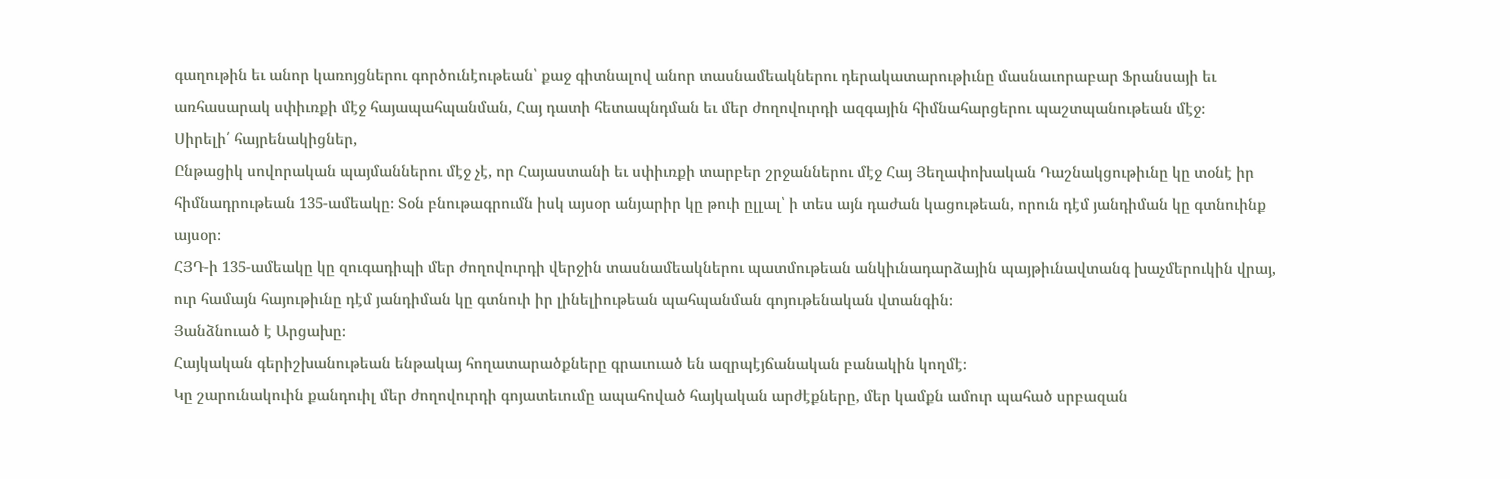գաղութին եւ անոր կառոյցներու գործունէութեան՝ քաջ գիտնալով անոր տասնամեակներու դերակատարութիւնը մասնաւորաբար Ֆրանսայի եւ առհասարակ սփիւռքի մէջ հայապահպանման, Հայ դատի հետապնդման եւ մեր ժողովուրդի ազգային հիմնահարցերու պաշտպանութեան մէջ։
Սիրելի՛ հայրենակիցներ,
Ընթացիկ սովորական պայմաններու մէջ չէ, որ Հայաստանի եւ սփիւռքի տարբեր շրջաններու մէջ Հայ Յեղափոխական Դաշնակցութիւնը կը տօնէ իր հիմնադրութեան 135-ամեակը։ Տօն բնութագրումն իսկ այսօր անյարիր կը թուի ըլլալ՝ ի տես այն դաժան կացութեան, որուն դէմ յանդիման կը գտնուինք այսօր։
ՀՅԴ-ի 135-ամեակը կը զուգադիպի մեր ժողովուրդի վերջին տասնամեակներու պատմութեան անկիւնադարձային պայթիւնավտանգ խաչմերուկին վրայ, ուր համայն հայութիւնը դէմ յանդիման կը գտնուի իր լինելիութեան պահպանման գոյութենական վտանգին։
Յանձնուած է Արցախը։
Հայկական գերիշխանութեան ենթակայ հողատարածքները գրաւուած են ազրպէյճանական բանակին կողմէ։
Կը շարունակուին քանդուիլ մեր ժողովուրդի գոյատեւումը ապահոված հայկական արժէքները, մեր կամքն ամուր պահած սրբազան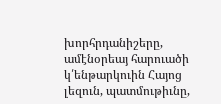խորհրդանիշերը, ամէնօրեայ հարուածի կ՛ենթարկուին Հայոց լեզուն, պատմութիւնը,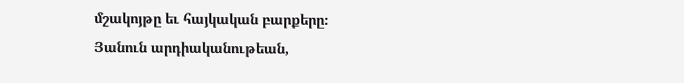մշակոյթը եւ հայկական բարքերը։
Յանուն արդիականութեան,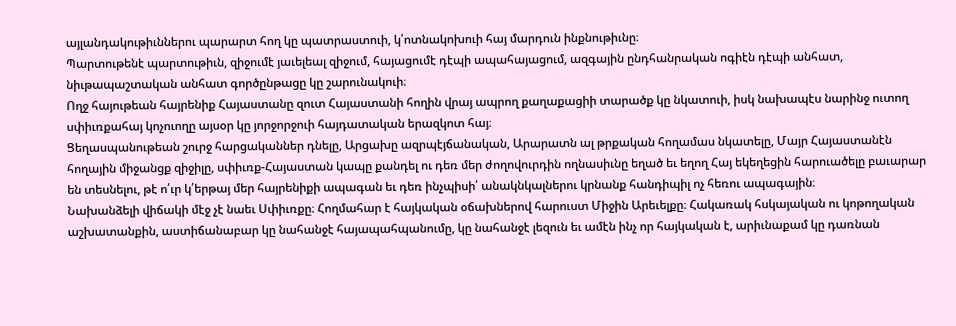այլանդակութիւններու պարարտ հող կը պատրաստուի, կ՛ոտնակոխուի հայ մարդուն ինքնութիւնը։
Պարտութենէ պարտութիւն, զիջումէ յաւելեալ զիջում, հայացումէ դէպի ապահայացում, ազգային ընդհանրական ոգիէն դէպի անհատ, նիւթապաշտական անհատ գործընթացը կը շարունակուի։
Ողջ հայութեան հայրենիք Հայաստանը զուտ Հայաստանի հողին վրայ ապրող քաղաքացիի տարածք կը նկատուի, իսկ նախապէս նարինջ ուտող սփիւռքահայ կոչուողը այսօր կը յորջորջուի հայդատական երազկոտ հայ։
Ցեղասպանութեան շուրջ հարցականներ դնելը, Արցախը ազրպէյճանական, Արարատն ալ թրքական հողամաս նկատելը, Մայր Հայաստանէն հողային միջանցք զիջիլը, սփիւռք-Հայաստան կապը քանդել ու դեռ մեր ժողովուրդին ողնասիւնը եղած եւ եղող Հայ եկեղեցին հարուածելը բաւարար են տեսնելու, թէ ո՛ւր կ՛երթայ մեր հայրենիքի ապագան եւ դեռ ինչպիսի՛ անակնկալներու կրնանք հանդիպիլ ոչ հեռու ապագային։
Նախանձելի վիճակի մէջ չէ նաեւ Սփիւռքը։ Հողմահար է հայկական օճախներով հարուստ Միջին Արեւելքը։ Հակառակ հսկայական ու կոթողական աշխատանքին, աստիճանաբար կը նահանջէ հայապահպանումը, կը նահանջէ լեզուն եւ ամէն ինչ որ հայկական է, արիւնաքամ կը դառնան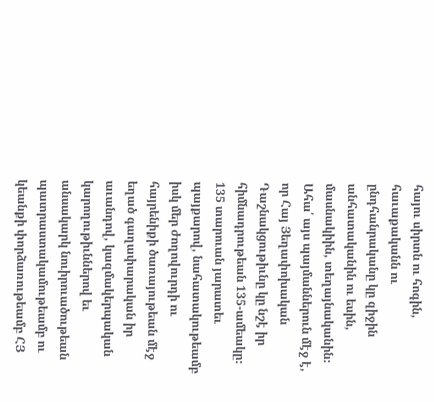հայու սիրտն ու հոգին, հաւաքականն ու ընդհանրականը կը զիջին անհատականին ու եսին, մասնակիին, տեղայնականին։
Ահա՛ այս պայմաններուն մէջ է, որ Հայ Յեղափոխական Դաշնակցութիւնը կը նշէ իր հիմնադրութեան 135-ամեակը։
135 տարուան յարատեւ պայքարով, նահատակութեամբ իսկ մեր ժողովուրդի ու հայրենիքի ծառայութեան մէջ եղած գաղափարական իր աւանդով, կազմակերպական կարողութիւններով եւ անսակարկ նուիրուածութեան պատրաստակամութեամբ ու կեանքի փորձառութեամբ ՀՅ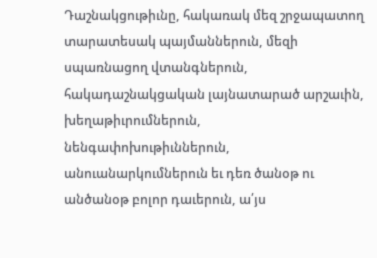Դաշնակցութիւնը, հակառակ մեզ շրջապատող տարատեսակ պայմաններուն, մեզի սպառնացող վտանգներուն, հակադաշնակցական լայնատարած արշաւին, խեղաթիւրումներուն, նենգափոխութիւններուն, անուանարկումներուն եւ դեռ ծանօթ ու անծանօթ բոլոր դաւերուն, ա՛յս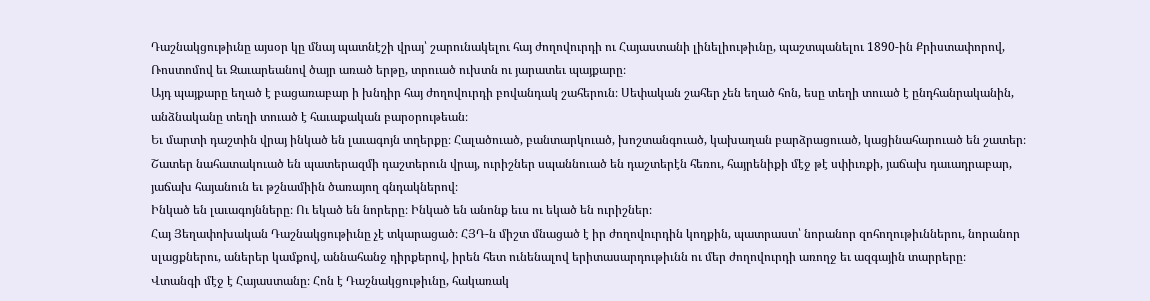Դաշնակցութիւնը այսօր կը մնայ պատնէշի վրայ՝ շարունակելու հայ ժողովուրդի ու Հայաստանի լինելիութիւնը, պաշտպանելու 1890-ին Քրիստափորով, Ռոստոմով եւ Զաւարեանով ծայր առած երթը, տրուած ուխտն ու յարատեւ պայքարը։
Այդ պայքարը եղած է բացառաբար ի խնդիր հայ ժողովուրդի բովանդակ շահերուն։ Սեփական շահեր չեն եղած հոն, եսը տեղի տուած է ընդհանրականին, անձնականը տեղի տուած է հաւաքական բարօրութեան։
Եւ մարտի դաշտին վրայ ինկած են լաւագոյն տղերքը։ Հալածուած, բանտարկուած, խոշտանգուած, կախաղան բարձրացուած, կացինահարուած են շատեր։ Շատեր նահատակուած են պատերազմի դաշտերուն վրայ, ուրիշներ սպաննուած են դաշտերէն հեռու, հայրենիքի մէջ թէ սփիւռքի, յաճախ դաւադրաբար, յաճախ հայանուն եւ թշնամիին ծառայող գնդակներով։
Ինկած են լաւագոյնները։ Ու եկած են նորերը։ Ինկած են անոնք եւս ու եկած են ուրիշներ։
Հայ Յեղափոխական Դաշնակցութիւնը չէ տկարացած։ ՀՅԴ-ն միշտ մնացած է իր ժողովուրդին կողքին, պատրաստ՝ նորանոր զոհողութիւններու, նորանոր սլացքներու, աներեր կամքով, աննահանջ դիրքերով, իրեն հետ ունենալով երիտասարդութիւնն ու մեր ժողովուրդի առողջ եւ ազգային տարրերը։
Վտանգի մէջ է Հայաստանը։ Հոն է Դաշնակցութիւնը, հակառակ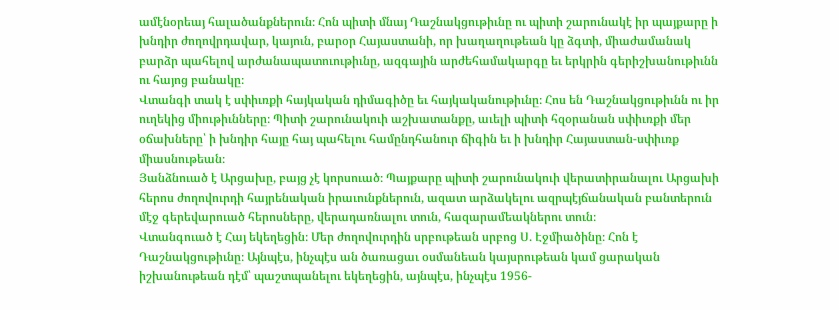ամէնօրեայ հալածանքներուն։ Հոն պիտի մնայ Դաշնակցութիւնը ու պիտի շարունակէ իր պայքարը ի խնդիր ժողովրդավար, կայուն, բարօր Հայաստանի, որ խաղաղութեան կը ձգտի, միաժամանակ բարձր պահելով արժանապատուութիւնը, ազգային արժեհամակարգը եւ երկրին գերիշխանութիւնն ու հայոց բանակը։
Վտանգի տակ է սփիւռքի հայկական դիմագիծը եւ հայկականութիւնը։ Հոս են Դաշնակցութիւնն ու իր ուղեկից միութիւնները։ Պիտի շարունակուի աշխատանքը, աւելի պիտի հզօրանան սփիւռքի մեր օճախները՝ ի խնդիր հայը հայ պահելու համընդհանուր ճիգին եւ ի խնդիր Հայաստան-սփիւռք միասնութեան։
Յանձնուած է Արցախը, բայց չէ կորսուած։ Պայքարը պիտի շարունակուի վերատիրանալու Արցախի հերոս ժողովուրդի հայրենական իրաւունքներուն, ազատ արձակելու ազրպէյճանական բանտերուն մէջ գերեվարուած հերոսները, վերադառնալու տուն, հազարամեակներու տուն։
Վտանգուած է Հայ եկեղեցին։ Մեր ժողովուրդին սրբութեան սրբոց Ս. Էջմիածինը։ Հոն է Դաշնակցութիւնը։ Այնպէս, ինչպէս ան ծառացաւ օսմանեան կայսրութեան կամ ցարական իշխանութեան դէմ՝ պաշտպանելու եկեղեցին, այնպէս, ինչպէս 1956-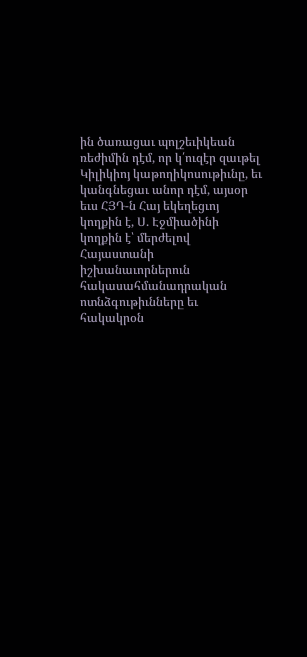ին ծառացաւ պոլշեւիկեան ռեժիմին դէմ, որ կ՛ուզէր զաւթել Կիլիկիոյ կաթողիկոսութիւնը, եւ կանգնեցաւ անոր դէմ, այսօր եւս ՀՅԴ-ն Հայ եկեղեցւոյ կողքին է, Ս. Էջմիածինի կողքին է՝ մերժելով Հայաստանի իշխանաւորներուն հակասահմանադրական ոտնձգութիւնները եւ հակակրօն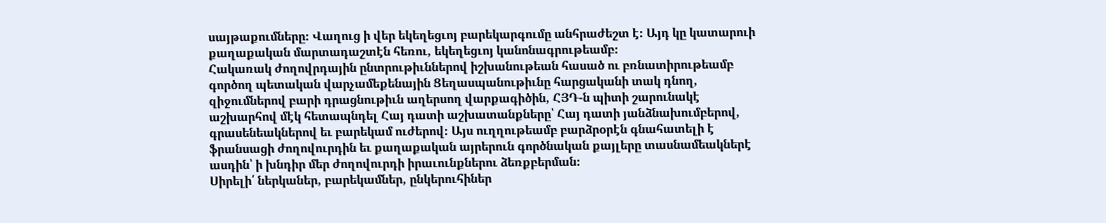սայթաքումները։ Վաղուց ի վեր եկեղեցւոյ բարեկարգումը անհրաժեշտ է։ Այդ կը կատարուի քաղաքական մարտադաշտէն հեռու, եկեղեցւոյ կանոնագրութեամբ։
Հակառակ ժողովրդային ընտրութիւններով իշխանութեան հասած ու բռնատիրութեամբ գործող պետական վարչամեքենային Ցեղասպանութիւնը հարցականի տակ դնող, զիջումներով բարի դրացնութիւն աղերսող վարքագիծին, ՀՅԴ-ն պիտի շարունակէ աշխարհով մէկ հետապնդել Հայ դատի աշխատանքները՝ Հայ դատի յանձնախումբերով, գրասենեակներով եւ բարեկամ ուժերով։ Այս ուղղութեամբ բարձրօրէն գնահատելի է ֆրանսացի ժողովուրդին եւ քաղաքական այրերուն գործնական քայլերը տասնամեակներէ ասդին՝ ի խնդիր մեր ժողովուրդի իրաւունքներու ձեռքբերման։
Սիրելի՛ ներկաներ, բարեկամներ, ընկերուհիներ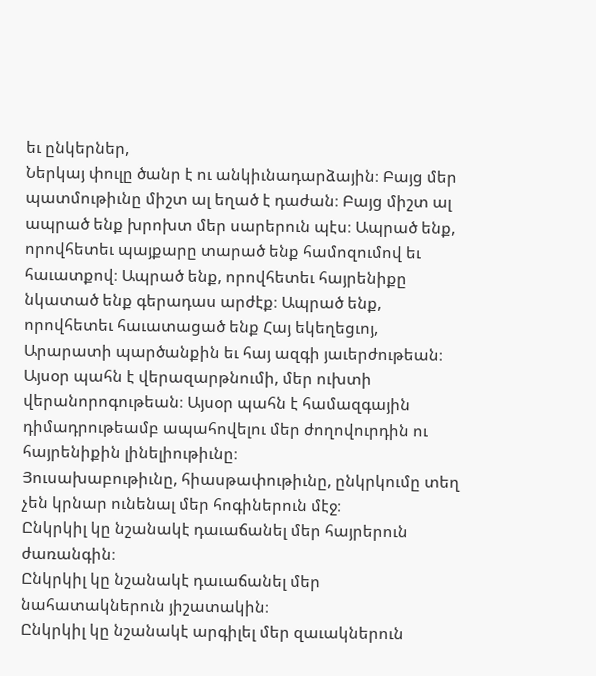եւ ընկերներ,
Ներկայ փուլը ծանր է ու անկիւնադարձային։ Բայց մեր պատմութիւնը միշտ ալ եղած է դաժան։ Բայց միշտ ալ ապրած ենք խրոխտ մեր սարերուն պէս։ Ապրած ենք, որովհետեւ պայքարը տարած ենք համոզումով եւ հաւատքով։ Ապրած ենք, որովհետեւ հայրենիքը նկատած ենք գերադաս արժէք։ Ապրած ենք, որովհետեւ հաւատացած ենք Հայ եկեղեցւոյ, Արարատի պարծանքին եւ հայ ազգի յաւերժութեան։ Այսօր պահն է վերազարթնումի, մեր ուխտի վերանորոգութեան։ Այսօր պահն է համազգային դիմադրութեամբ ապահովելու մեր ժողովուրդին ու հայրենիքին լինելիութիւնը։
Յուսախաբութիւնը, հիասթափութիւնը, ընկրկումը տեղ չեն կրնար ունենալ մեր հոգիներուն մէջ։
Ընկրկիլ կը նշանակէ դաւաճանել մեր հայրերուն ժառանգին։
Ընկրկիլ կը նշանակէ դաւաճանել մեր նահատակներուն յիշատակին։
Ընկրկիլ կը նշանակէ արգիլել մեր զաւակներուն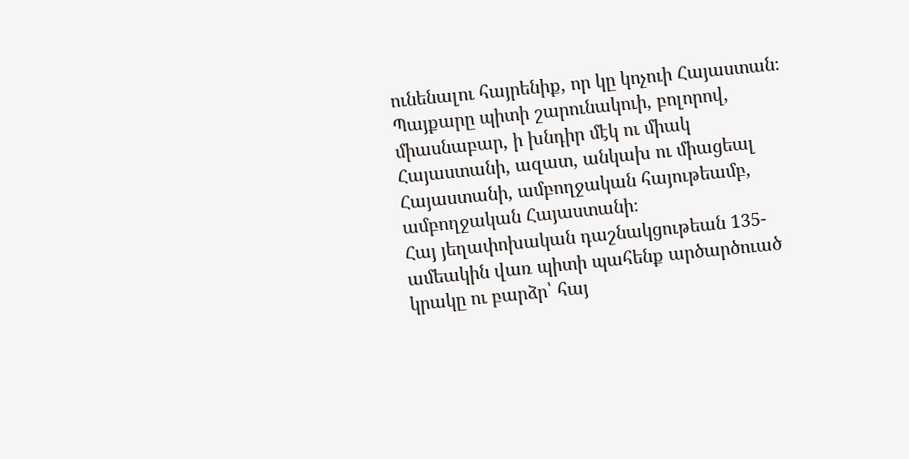ունենալու հայրենիք, որ կը կոչուի Հայաստան։
Պայքարը պիտի շարունակուի, բոլորով, միասնաբար, ի խնդիր մէկ ու միակ Հայաստանի, ազատ, անկախ ու միացեալ Հայաստանի, ամբողջական հայութեամբ, ամբողջական Հայաստանի։
Հայ յեղափոխական դաշնակցութեան 135-ամեակին վառ պիտի պահենք արծարծուած կրակը ու բարձր՝ հայ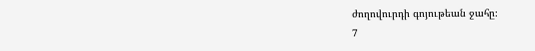ժողովուրդի գոյութեան ջահը։
7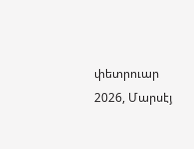փետրուար 2026, Մարսէյ